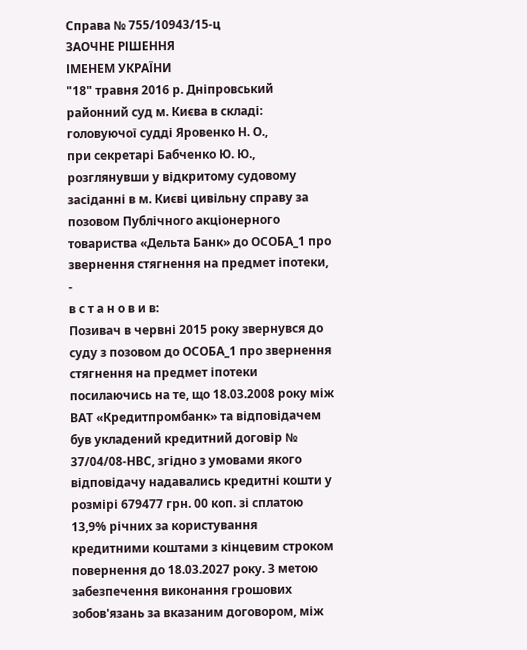Справа № 755/10943/15-ц
ЗАОЧНЕ РІШЕННЯ
ІМЕНЕМ УКРАЇНИ
"18" травня 2016 р. Дніпровський районний суд м. Києва в складі:
головуючої судді Яровенко Н. О.,
при секретарі Бабченко Ю. Ю.,
розглянувши у відкритому судовому засіданні в м. Києві цивільну справу за позовом Публічного акціонерного товариства «Дельта Банк» до ОСОБА_1 про звернення стягнення на предмет іпотеки, -
в с т а н о в и в:
Позивач в червні 2015 року звернувся до суду з позовом до ОСОБА_1 про звернення стягнення на предмет іпотеки посилаючись на те, що 18.03.2008 року між ВАТ «Кредитпромбанк» та відповідачем був укладений кредитний договір № 37/04/08-НВС, згідно з умовами якого відповідачу надавались кредитні кошти у розмірі 679477 грн. 00 коп. зі сплатою 13,9% річних за користування кредитними коштами з кінцевим строком повернення до 18.03.2027 року. З метою забезпечення виконання грошових зобов'язань за вказаним договором, між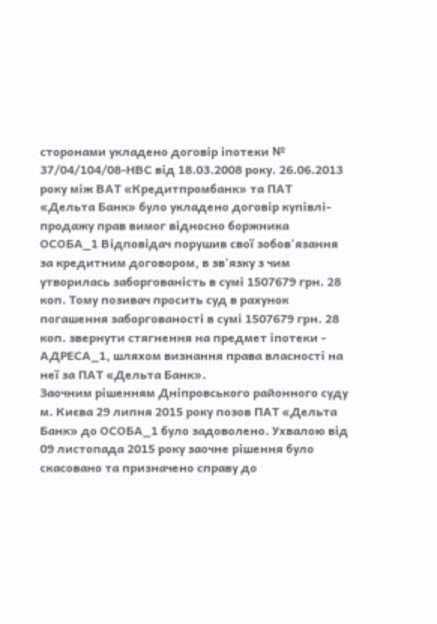сторонами укладено договір іпотеки № 37/04/104/08-НВС від 18.03.2008 року. 26.06.2013 року між ВАТ «Кредитпромбанк» та ПАТ «Дельта Банк» було укладено договір купівлі-продажу прав вимог відносно боржника ОСОБА_1 Відповідач порушив свої зобов'язання за кредитним договором, в зв'язку з чим утворилась заборгованість в сумі 1507679 грн. 28 коп. Тому позивач просить суд в рахунок погашення заборгованості в сумі 1507679 грн. 28 коп. звернути стягнення на предмет іпотеки - АДРЕСА_1, шляхом визнання права власності на неї за ПАТ «Дельта Банк».
Заочним рішенням Дніпровського районного суду м. Києва 29 липня 2015 року позов ПАТ «Дельта Банк» до ОСОБА_1 було задоволено. Ухвалою від 09 листопада 2015 року заочне рішення було скасовано та призначено справу до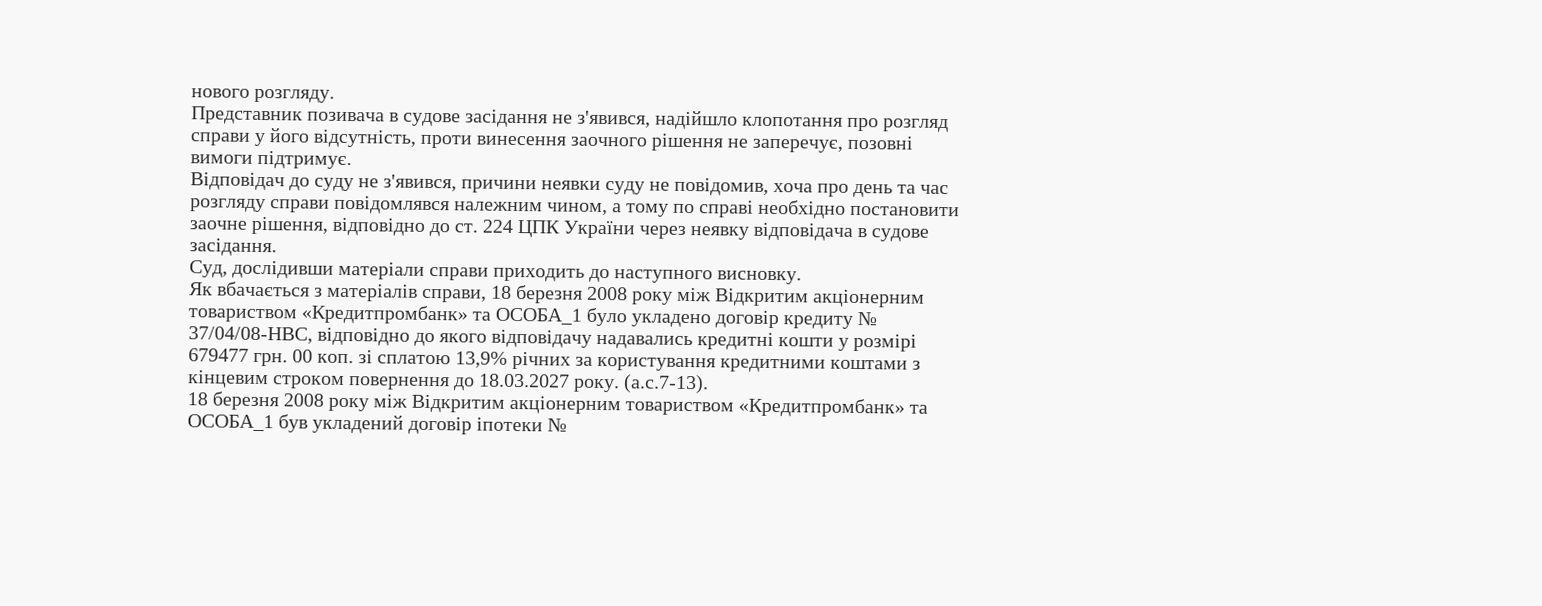нового розгляду.
Представник позивача в судове засідання не з'явився, надійшло клопотання про розгляд справи у його відсутність, проти винесення заочного рішення не заперечує, позовні вимоги підтримує.
Відповідач до суду не з'явився, причини неявки суду не повідомив, хоча про день та час розгляду справи повідомлявся належним чином, а тому по справі необхідно постановити заочне рішення, відповідно до ст. 224 ЦПК України через неявку відповідача в судове засідання.
Суд, дослідивши матеріали справи приходить до наступного висновку.
Як вбачається з матеріалів справи, 18 березня 2008 року між Відкритим акціонерним товариством «Кредитпромбанк» та ОСОБА_1 було укладено договір кредиту № 37/04/08-НВС, відповідно до якого відповідачу надавались кредитні кошти у розмірі 679477 грн. 00 коп. зі сплатою 13,9% річних за користування кредитними коштами з кінцевим строком повернення до 18.03.2027 року. (а.с.7-13).
18 березня 2008 року між Відкритим акціонерним товариством «Кредитпромбанк» та ОСОБА_1 був укладений договір іпотеки №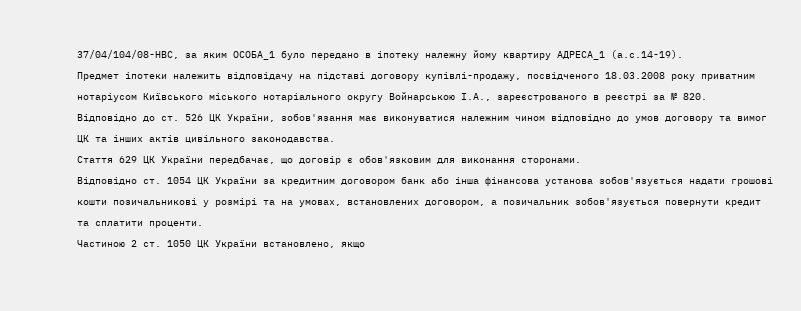37/04/104/08-НВС, за яким ОСОБА_1 було передано в іпотеку належну йому квартиру АДРЕСА_1 (а.с.14-19).
Предмет іпотеки належить відповідачу на підставі договору купівлі-продажу, посвідченого 18.03.2008 року приватним нотаріусом Київського міського нотаріального округу Войнарською І.А., зареєстрованого в реєстрі за № 820.
Відповідно до ст. 526 ЦК України, зобов'язання має виконуватися належним чином відповідно до умов договору та вимог ЦК та інших актів цивільного законодавства.
Стаття 629 ЦК України передбачає, що договір є обов'язковим для виконання сторонами.
Відповідно ст. 1054 ЦК України за кредитним договором банк або інша фінансова установа зобов'язується надати грошові кошти позичальникові у розмірі та на умовах, встановлених договором, а позичальник зобов'язується повернути кредит та сплатити проценти.
Частиною 2 ст. 1050 ЦК України встановлено, якщо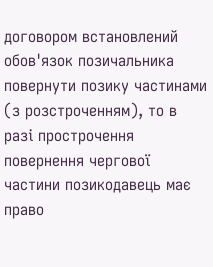договором встановлений обов'язок позичальника повернути позику частинами (з розстроченням), то в разі прострочення повернення чергової частини позикодавець має право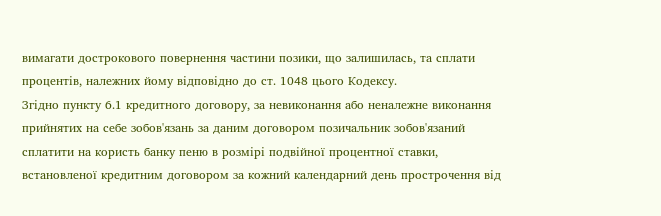вимагати дострокового повернення частини позики, що залишилась, та сплати процентів, належних йому відповідно до ст. 1048 цього Кодексу.
Згідно пункту 6.1 кредитного договору, за невиконання або неналежне виконання прийнятих на себе зобов'язань за даним договором позичальник зобов'язаний сплатити на користь банку пеню в розмірі подвійної процентної ставки, встановленої кредитним договором за кожний календарний день прострочення від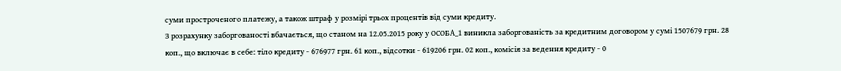суми простроченого платежу, а також штраф у розмірі трьох процентів від суми кредиту.
З розрахунку заборгованості вбачається, що станом на 12.05.2015 року у ОСОБА_1 виникла заборгованість за кредитним договором у сумі 1507679 грн. 28 коп., що включає в себе: тіло кредиту - 676977 грн. 61 коп., відсотки - 619206 грн. 02 коп., комісія за ведення кредиту - 0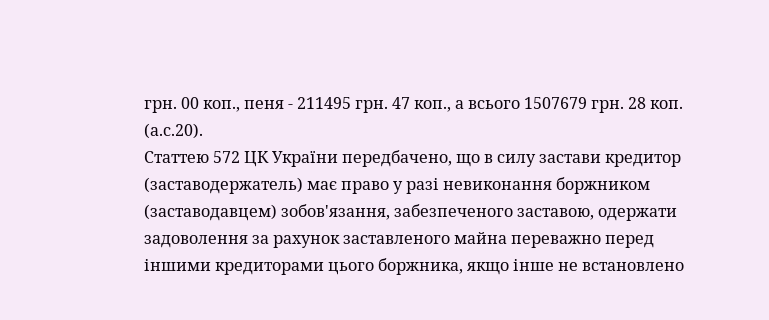грн. 00 коп., пеня - 211495 грн. 47 коп., а всього 1507679 грн. 28 коп. (а.с.20).
Статтею 572 ЦК України передбачено, що в силу застави кредитор (заставодержатель) має право у разі невиконання боржником (заставодавцем) зобов'язання, забезпеченого заставою, одержати задоволення за рахунок заставленого майна переважно перед іншими кредиторами цього боржника, якщо інше не встановлено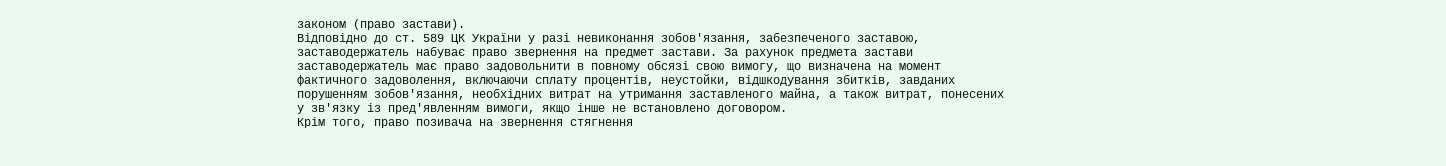законом (право застави).
Відповідно до ст. 589 ЦК України у разі невиконання зобов'язання, забезпеченого заставою, заставодержатель набуває право звернення на предмет застави. За рахунок предмета застави заставодержатель має право задовольнити в повному обсязі свою вимогу, що визначена на момент фактичного задоволення, включаючи сплату процентів, неустойки, відшкодування збитків, завданих порушенням зобов'язання, необхідних витрат на утримання заставленого майна, а також витрат, понесених у зв'язку із пред'явленням вимоги, якщо інше не встановлено договором.
Крім того, право позивача на звернення стягнення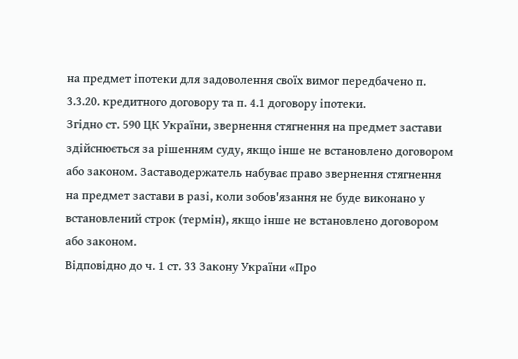на предмет іпотеки для задоволення своїх вимог передбачено п. 3.3.20. кредитного договору та п. 4.1 договору іпотеки.
Згідно ст. 590 ЦК України, звернення стягнення на предмет застави здійснюється за рішенням суду, якщо інше не встановлено договором або законом. Заставодержатель набуває право звернення стягнення на предмет застави в разі, коли зобов'язання не буде виконано у встановлений строк (термін), якщо інше не встановлено договором або законом.
Відповідно до ч. 1 ст. 33 Закону України «Про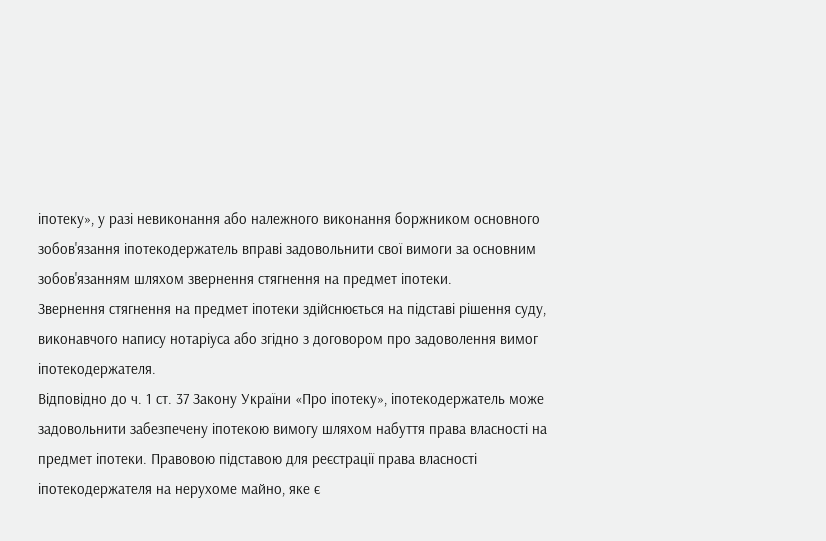іпотеку», у разі невиконання або належного виконання боржником основного зобов'язання iпотекодержатель вправі задовольнити свої вимоги за основним зобов'язанням шляхом звернення стягнення на предмет іпотеки.
Звернення стягнення на предмет іпотеки здійснюється на підставі рішення суду, виконавчого напису нотаріуса або згідно з договором про задоволення вимог iпотекодержателя.
Відповідно до ч. 1 ст. 37 Закону України «Про іпотеку», іпотекодержатель може задовольнити забезпечену іпотекою вимогу шляхом набуття права власності на предмет іпотеки. Правовою підставою для реєстрації права власності іпотекодержателя на нерухоме майно, яке є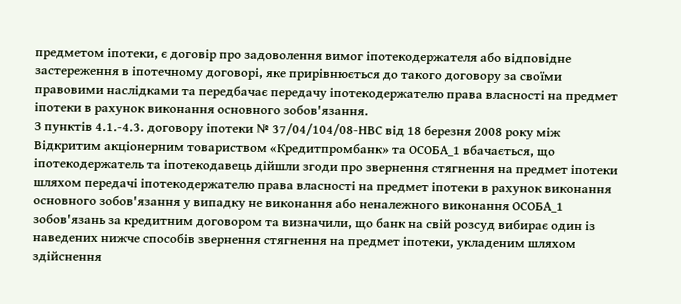предметом іпотеки, є договір про задоволення вимог іпотекодержателя або відповідне застереження в іпотечному договорі, яке прирівнюється до такого договору за своїми правовими наслідками та передбачає передачу іпотекодержателю права власності на предмет іпотеки в рахунок виконання основного зобов'язання.
З пунктів 4.1.-4.3. договору іпотеки № 37/04/104/08-НВС від 18 березня 2008 року між Відкритим акціонерним товариством «Кредитпромбанк» та ОСОБА_1 вбачається, що іпотекодержатель та іпотекодавець дійшли згоди про звернення стягнення на предмет іпотеки шляхом передачі іпотекодержателю права власності на предмет іпотеки в рахунок виконання основного зобов'язання у випадку не виконання або неналежного виконання ОСОБА_1 зобов'язань за кредитним договором та визначили, що банк на свій розсуд вибирає один із наведених нижче способів звернення стягнення на предмет іпотеки, укладеним шляхом здійснення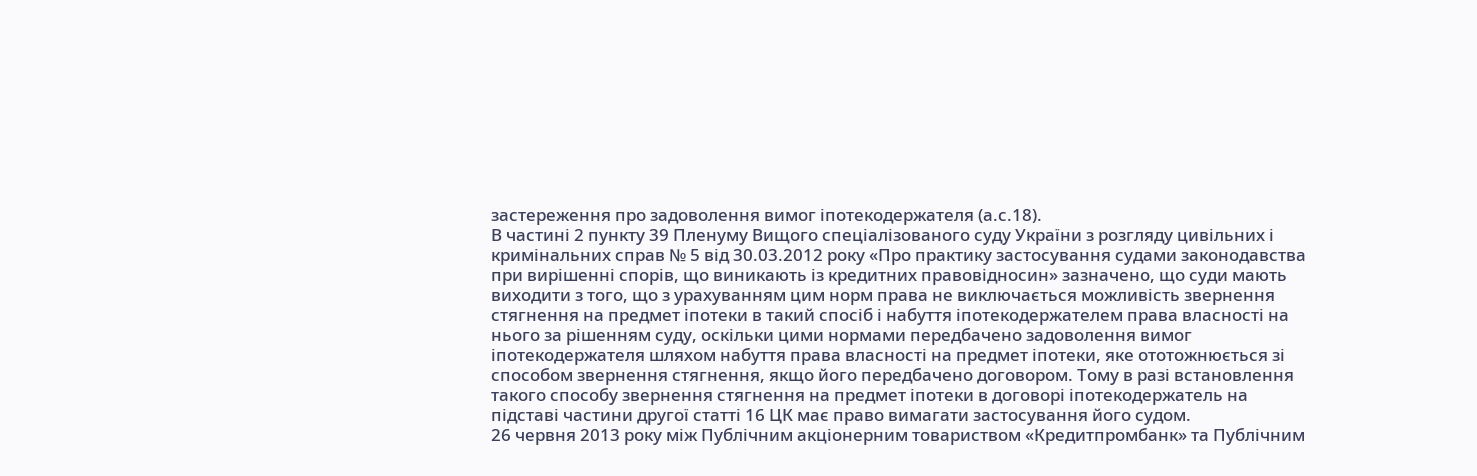застереження про задоволення вимог іпотекодержателя (а.с.18).
В частині 2 пункту 39 Пленуму Вищого спеціалізованого суду України з розгляду цивільних і кримінальних справ № 5 від 30.03.2012 року «Про практику застосування судами законодавства при вирішенні спорів, що виникають із кредитних правовідносин» зазначено, що суди мають виходити з того, що з урахуванням цим норм права не виключається можливість звернення стягнення на предмет іпотеки в такий спосіб і набуття іпотекодержателем права власності на нього за рішенням суду, оскільки цими нормами передбачено задоволення вимог іпотекодержателя шляхом набуття права власності на предмет іпотеки, яке ототожнюється зі способом звернення стягнення, якщо його передбачено договором. Тому в разі встановлення такого способу звернення стягнення на предмет іпотеки в договорі іпотекодержатель на підставі частини другої статті 16 ЦК має право вимагати застосування його судом.
26 червня 2013 року між Публічним акціонерним товариством «Кредитпромбанк» та Публічним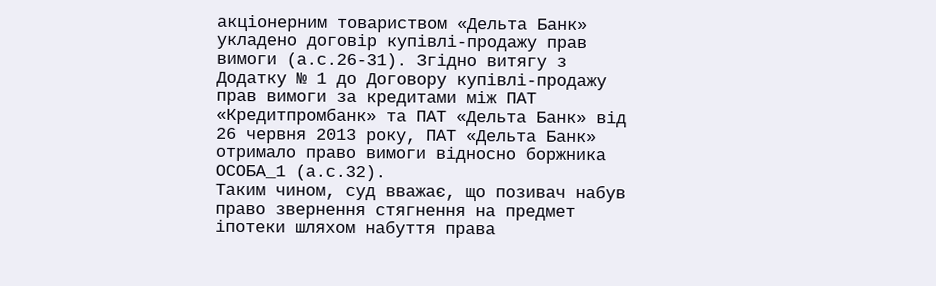акціонерним товариством «Дельта Банк» укладено договір купівлі-продажу прав вимоги (а.с.26-31). Згідно витягу з Додатку № 1 до Договору купівлі-продажу прав вимоги за кредитами між ПАТ «Кредитпромбанк» та ПАТ «Дельта Банк» від 26 червня 2013 року, ПАТ «Дельта Банк» отримало право вимоги відносно боржника ОСОБА_1 (а.с.32).
Таким чином, суд вважає, що позивач набув право звернення стягнення на предмет іпотеки шляхом набуття права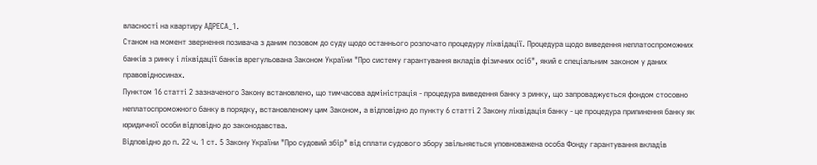власності на квартиру АДРЕСА_1.
Станом на момент звернення позивача з даним позовом до суду щодо останнього розпочато процедуру ліквідації. Процедура щодо виведення неплатоспроможних банків з ринку і ліквідації банків врегульована Законом України "Про систему гарантування вкладів фізичних осіб", який є спеціальним законом у даних правовідносинах.
Пунктом 16 статті 2 зазначеного Закону встановлено, що тимчасова адміністрація - процедура виведення банку з ринку, що запроваджується фондом стосовно неплатоспроможного банку в порядку, встановленому цим Законом, а відповідно до пункту 6 статті 2 Закону ліквідація банку - це процедура припинення банку як юридичної особи відповідно до законодавства.
Відповідно до п. 22 ч. 1 ст. 5 Закону України "Про судовий збір" від сплати судового збору звільняється уповноважена особа Фонду гарантування вкладів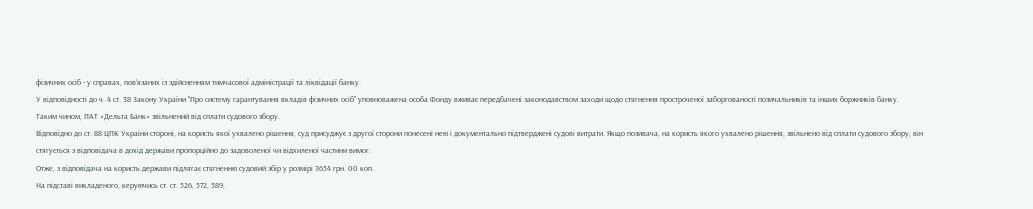фізичних осіб - у справах, пов'язаних із здійсненням тимчасової адміністрації та ліквідації банку.
У відповідності до ч. 4 ст. 38 Закону України "Про систему гарантування вкладів фізичних осіб" уповноважена особа Фонду вживає передбачені законодавством заходи щодо стягнення простроченої заборгованості позичальників та інших боржників банку.
Таким чином, ПАТ «Дельта Банк» звільнений від сплати судового збору.
Відповідно до ст. 88 ЦПК України стороні, на користь якої ухвалено рішення, суд присуджує з другої сторони понесені нею і документально підтверджені судові витрати. Якщо позивача, на користь якого ухвалено рішення, звільнено від сплати судового збору, він стягується з відповідача в дохід держави пропорційно до задоволеної чи відхиленої частини вимог.
Отже, з відповідача на користь держави підлягає стягненню судовий збір у розмірі 3654 грн. 00 коп.
На підставі викладеного, керуючись ст. ст. 526, 572, 589,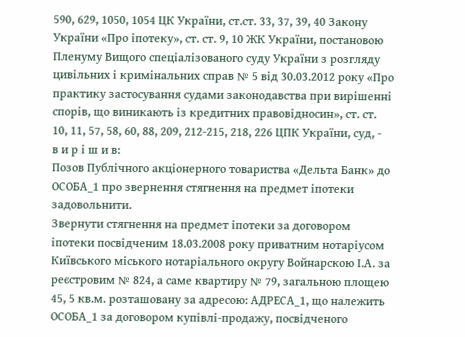590, 629, 1050, 1054 ЦК України, ст.ст. 33, 37, 39, 40 Закону України «Про іпотеку», ст. ст. 9, 10 ЖК України, постановою Пленуму Вищого спеціалізованого суду України з розгляду цивільних і кримінальних справ № 5 від 30.03.2012 року «Про практику застосування судами законодавства при вирішенні спорів, що виникають із кредитних правовідносин», ст. ст. 10, 11, 57, 58, 60, 88, 209, 212-215, 218, 226 ЦПК України, суд, -
в и р і ш и в:
Позов Публічного акціонерного товариства «Дельта Банк» до ОСОБА_1 про звернення стягнення на предмет іпотеки задовольнити.
Звернути стягнення на предмет іпотеки за договором іпотеки посвідченим 18.03.2008 року приватним нотаріусом Київського міського нотаріального округу Войнарскою І.А. за реєстровим № 824, а саме квартиру № 79, загальною площею 45, 5 кв.м. розташовану за адресою: АДРЕСА_1, що належить ОСОБА_1 за договором купівлі-продажу, посвідченого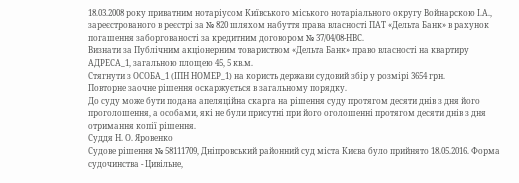18.03.2008 року приватним нотаріусом Київського міського нотаріального округу Войнарскою І.А., зареєстрованого в реєстрі за № 820 шляхом набуття права власності ПАТ «Дельта Банк» в рахунок погашення заборгованості за кредитним договором № 37/04/08-НВС.
Визнати за Публічним акціонерним товариством «Дельта Банк» право власності на квартиру АДРЕСА_1, загальною площею 45, 5 кв.м.
Стягнути з ОСОБА_1 (ІПН НОМЕР_1) на користь держави судовий збір у розмірі 3654 грн.
Повторне заочне рішення оскаржується в загальному порядку.
До суду може бути подана апеляційна скарга на рішення суду протягом десяти днів з дня його проголошення, а особами, які не були присутні при його оголошенні протягом десяти днів з дня отримання копії рішення.
Суддя Н. О. Яровенко
Судове рішення № 58111709, Дніпровський районний суд міста Києва було прийнято 18.05.2016. Форма судочинства - Цивільне,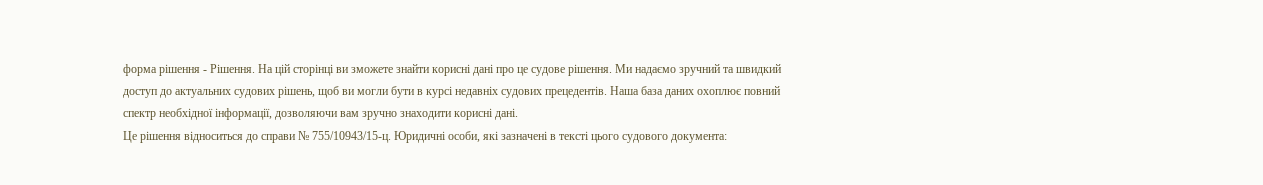форма рішення - Рішення. На цій сторінці ви зможете знайти корисні дані про це судове рішення. Ми надаємо зручний та швидкий доступ до актуальних судових рішень, щоб ви могли бути в курсі недавніх судових прецедентів. Наша база даних охоплює повний спектр необхідної інформації, дозволяючи вам зручно знаходити корисні дані.
Це рішення відноситься до справи № 755/10943/15-ц. Юридичні особи, які зазначені в тексті цього судового документа: